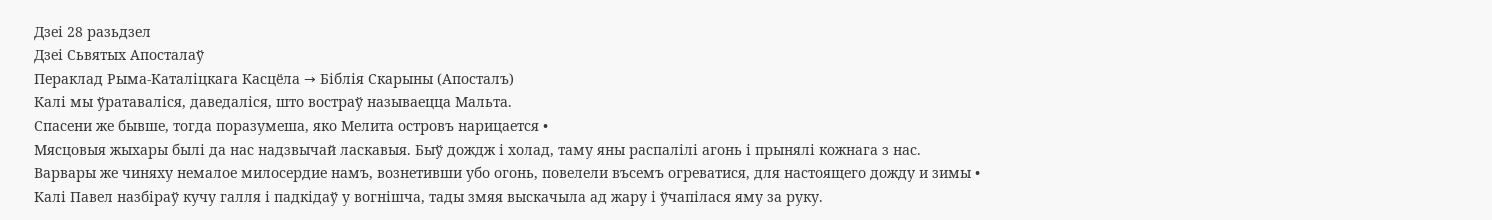Дзеі 28 разьдзел
Дзеі Сьвятых Апосталаў
Пераклад Рыма-Каталіцкага Касцёла → Біблія Скарыны (Апосталъ)
Калі мы ўратаваліся, даведаліся, што востраў называецца Мальта.
Спасени же бывше, тогда поразумеша, яко Мелита островъ нарицается •
Мясцовыя жыхары былі да нас надзвычай ласкавыя. Быў дождж і холад, таму яны распалілі агонь і прынялі кожнага з нас.
Варвары же чиняху немалое милосердие намъ, вознетивши убо огонь, повелели въсемъ огреватися, для настоящего дожду и зимы •
Калі Павел назбіраў кучу галля і падкідаў у вогнішча, тады змяя выскачыла ад жару і ўчапілася яму за руку.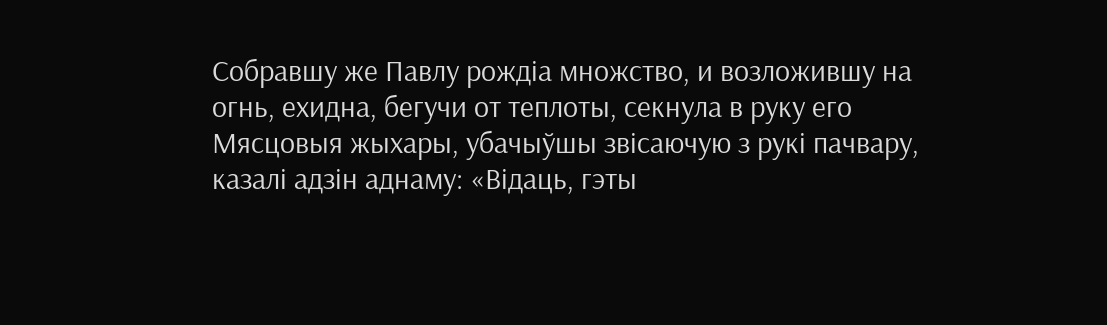Собравшу же Павлу рождіа множство, и возложившу на огнь, ехидна, бегучи от теплоты, секнула в руку его
Мясцовыя жыхары, убачыўшы звісаючую з рукі пачвару, казалі адзін аднаму: «Відаць, гэты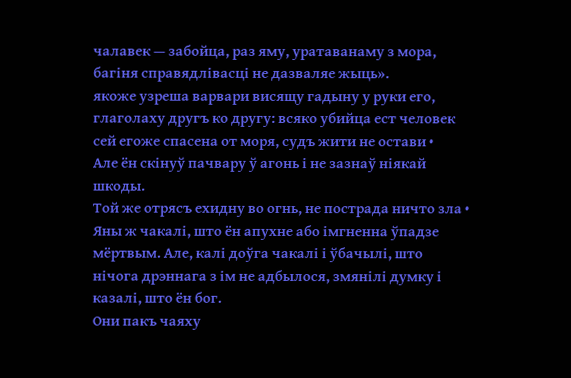чалавек — забойца, раз яму, уратаванаму з мора, багіня справядлівасці не дазваляе жыць».
якоже узреша варвари висящу гадыну у руки его, глаголаху другъ ко другу: всяко убийца ест человек сей егоже спасена от моря, судъ жити не остави •
Але ён скінуў пачвару ў агонь і не зазнаў ніякай шкоды.
Той же отрясъ ехидну во огнь, не пострада ничто зла •
Яны ж чакалі, што ён апухне або імгненна ўпадзе мёртвым. Але, калі доўга чакалі і ўбачылі, што нічога дрэннага з ім не адбылося, змянілі думку і казалі, што ён бог.
Они пакъ чаяху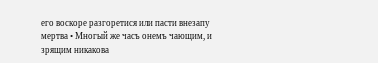его воскоре разгоретися или пасти внезапу мертва • Многый же часъ онемъ чающим, и зрящим никакова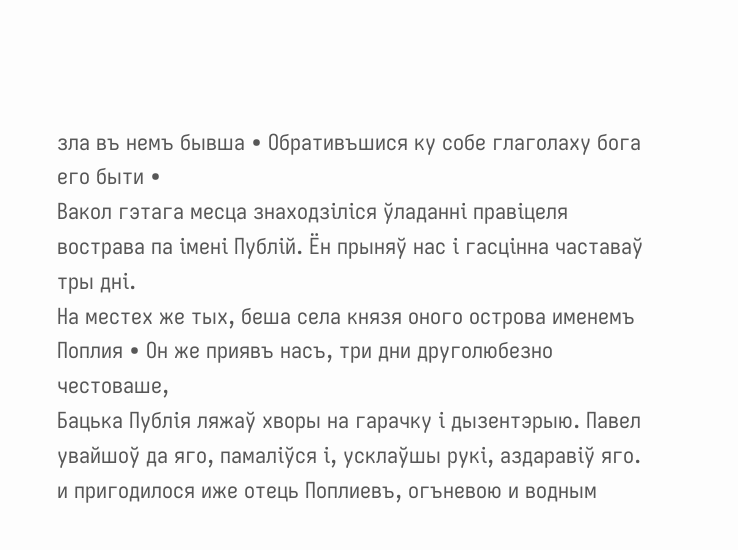зла въ немъ бывша • Обративъшися ку собе глаголаху бога его быти •
Вакол гэтага месца знаходзіліся ўладанні правіцеля вострава па імені Публій. Ён прыняў нас і гасцінна частаваў тры дні.
На местех же тых, беша села князя оного острова именемъ Поплия • Он же приявъ насъ, три дни друголюбезно честоваше,
Бацька Публія ляжаў хворы на гарачку і дызентэрыю. Павел увайшоў да яго, памаліўся і, усклаўшы рукі, аздаравіў яго.
и пригодилося иже отець Поплиевъ, огъневою и водным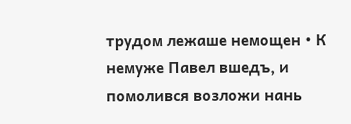трудом лежаше немощен • К немуже Павел вшедъ, и помолився возложи нань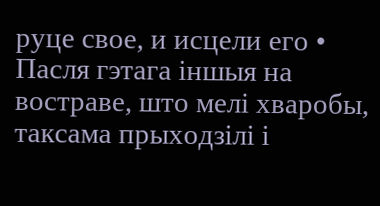руце свое, и исцели его •
Пасля гэтага іншыя на востраве, што мелі хваробы, таксама прыходзілі і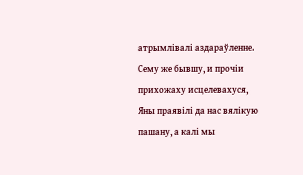атрымлівалі аздараўленне.
Сему же бывшу, и прочіи прихожаху исцелевахуся,
Яны праявілі да нас вялікую пашану, а калі мы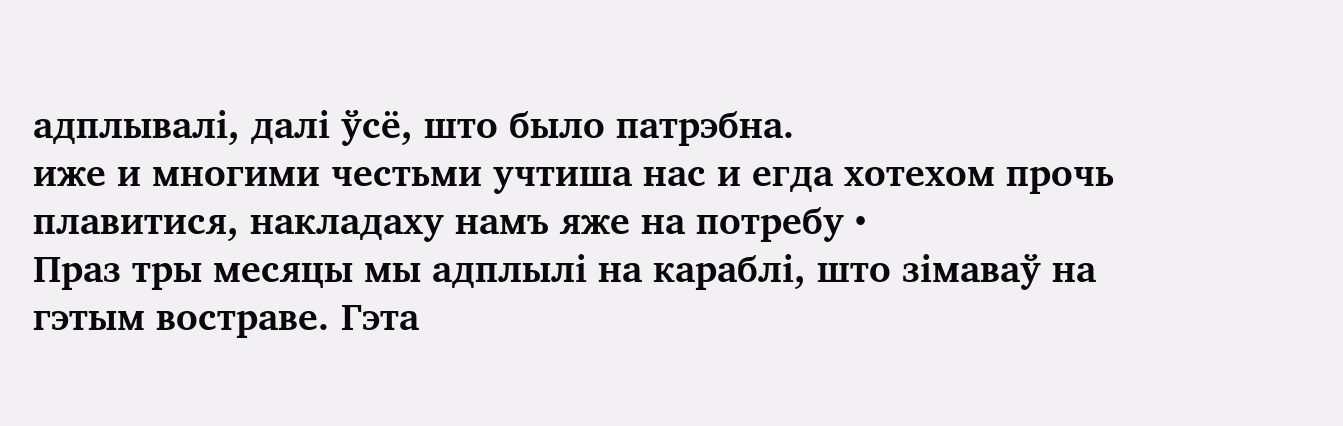адплывалі, далі ўсё, што было патрэбна.
иже и многими честьми учтиша нас и егда хотехом прочь плавитися, накладаху намъ яже на потребу •
Праз тры месяцы мы адплылі на караблі, што зімаваў на гэтым востраве. Гэта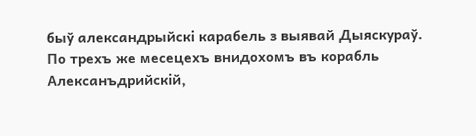быў александрыйскі карабель з выявай Дыяскураў.
По трехъ же месецехъ внидохомъ въ корабль Алексанъдрийскій,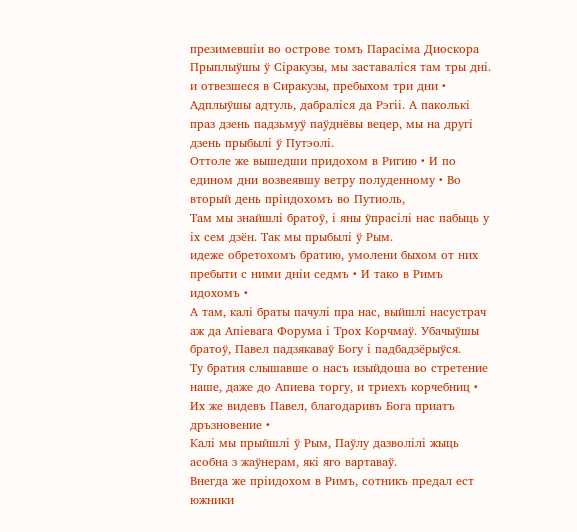презимевшіи во острове томъ Парасіма Диоскора
Прыплыўшы ў Сіракузы, мы заставаліся там тры дні.
и отвезшеся в Сиракузы, пребыхом три дни •
Адплыўшы адтуль, дабраліся да Рэгіі. А паколькі праз дзень падзьмуў паўднёвы вецер, мы на другі дзень прыбылі ў Путэолі.
Оттоле же вышедши придохом в Ригию • И по едином дни возвеявшу ветру полуденному • Во вторый день пріидохомъ во Путиоль,
Там мы знайшлі братоў, і яны ўпрасілі нас пабыць у іх сем дзён. Так мы прыбылі ў Рым.
идеже обретохомъ братию, умолени быхом от них пребыти с ними дніи седмъ • И тако в Римъ идохомъ •
А там, калі браты пачулі пра нас, выйшлі насустрач аж да Апіевага Форума і Трох Корчмаў. Убачыўшы братоў, Павел падзякаваў Богу і падбадзёрыўся.
Ту братия слышавше о насъ изыйдоша во стретение наше, даже до Апиева торгу, и триехъ корчебниц • Их же видевъ Павел, благодаривъ Бога приатъ дръзновение •
Калі мы прыйшлі ў Рым, Паўлу дазволілі жыць асобна з жаўнерам, які яго вартаваў.
Внегда же пріидохом в Римъ, сотникъ предал ест южники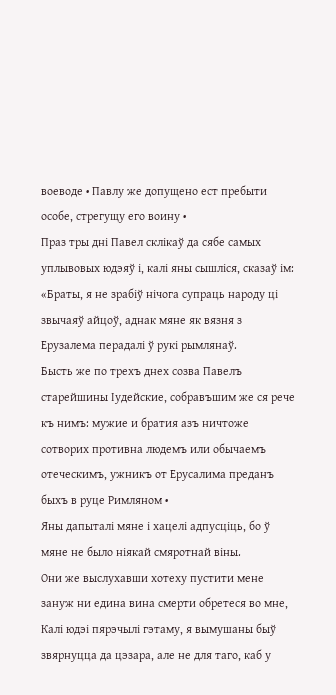воеводе • Павлу же допущено ест пребыти особе, стрегущу его воину •
Праз тры дні Павел склікаў да сябе самых уплывовых юдэяў і, калі яны сышліся, сказаў ім: «Браты, я не зрабіў нічога супраць народу ці звычаяў айцоў, аднак мяне як вязня з Ерузалема перадалі ў рукі рымлянаў.
Бысть же по трехъ днех созва Павелъ старейшины Іудейские, собравъшим же ся рече къ нимъ: мужие и братия азъ ничтоже сотворих противна людемъ или обычаемъ отеческимъ, ужникъ от Ерусалима преданъ быхъ в руце Римляном •
Яны дапыталі мяне і хацелі адпусціць, бо ў мяне не было ніякай смяротнай віны.
Они же выслухавши хотеху пустити мене зануж ни едина вина смерти обретеся во мне,
Калі юдэі пярэчылі гэтаму, я вымушаны быў звярнуцца да цэзара, але не для таго, каб у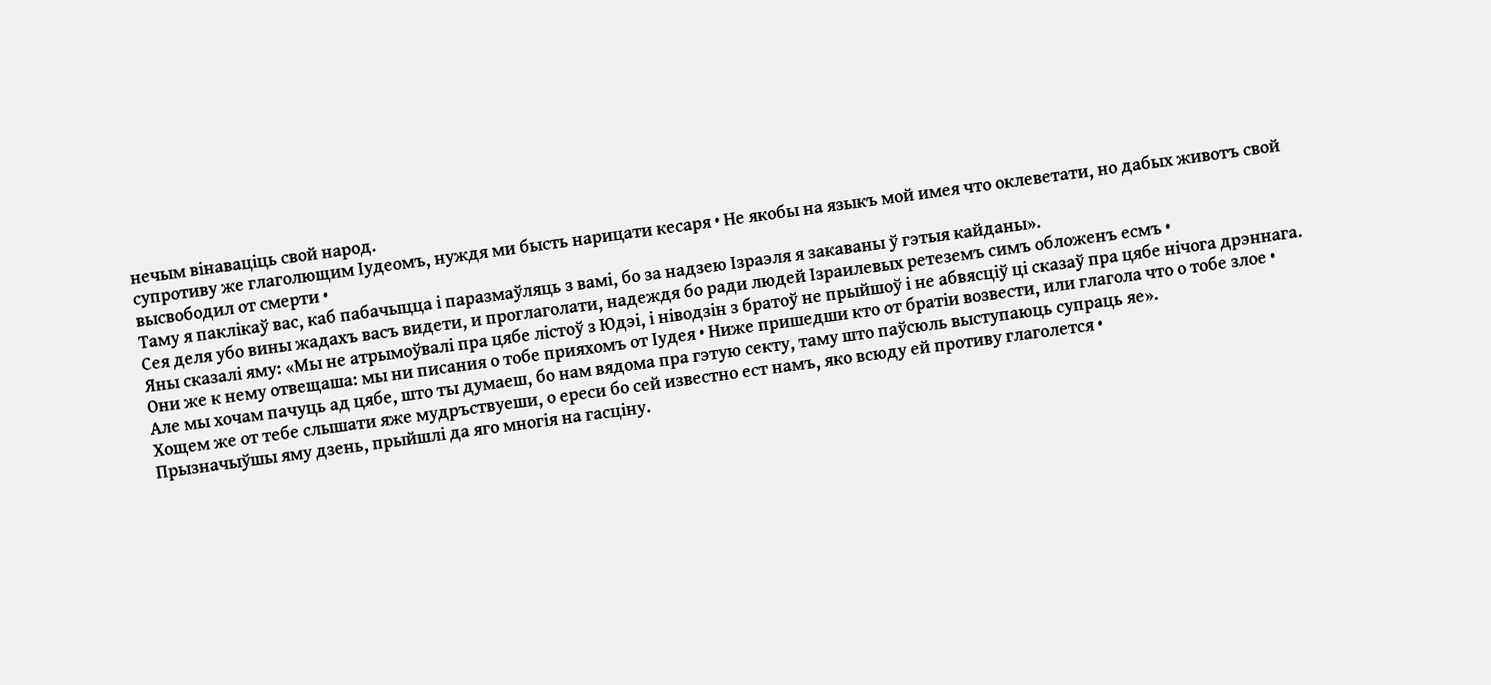нечым вінаваціць свой народ.
супротиву же глаголющим Іудеомъ, нуждя ми бысть нарицати кесаря • Не якобы на языкъ мой имея что оклеветати, но дабых животъ свой высвободил от смерти •
Таму я паклікаў вас, каб пабачыцца і паразмаўляць з вамі, бо за надзею Ізраэля я закаваны ў гэтыя кайданы».
Сея деля убо вины жадахъ васъ видети, и проглаголати, надеждя бо ради людей Ізраилевых ретеземъ симъ обложенъ есмъ •
Яны сказалі яму: «Мы не атрымоўвалі пра цябе лістоў з Юдэі, і ніводзін з братоў не прыйшоў і не абвясціў ці сказаў пра цябе нічога дрэннага.
Они же к нему отвещаша: мы ни писания о тобе прияхомъ от Іудея • Ниже пришедши кто от братіи возвести, или глагола что о тобе злое •
Але мы хочам пачуць ад цябе, што ты думаеш, бо нам вядома пра гэтую секту, таму што паўсюль выступаюць супраць яе».
Хощем же от тебе слышати яже мудръствуеши, о ереси бо сей известно ест намъ, яко всюду ей противу глаголется •
Прызначыўшы яму дзень, прыйшлі да яго многія на гасціну.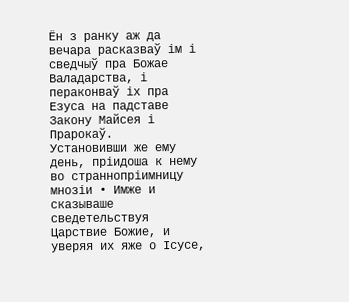Ён з ранку аж да вечара расказваў ім і сведчыў пра Божае Валадарства, і пераконваў іх пра Езуса на падставе Закону Майсея і Прарокаў.
Установивши же ему день, пріидоша к нему во страннопріимницу мнозіи • Имже и сказываше сведетельствуя Царствие Божие, и уверяя их яже о Ісусе,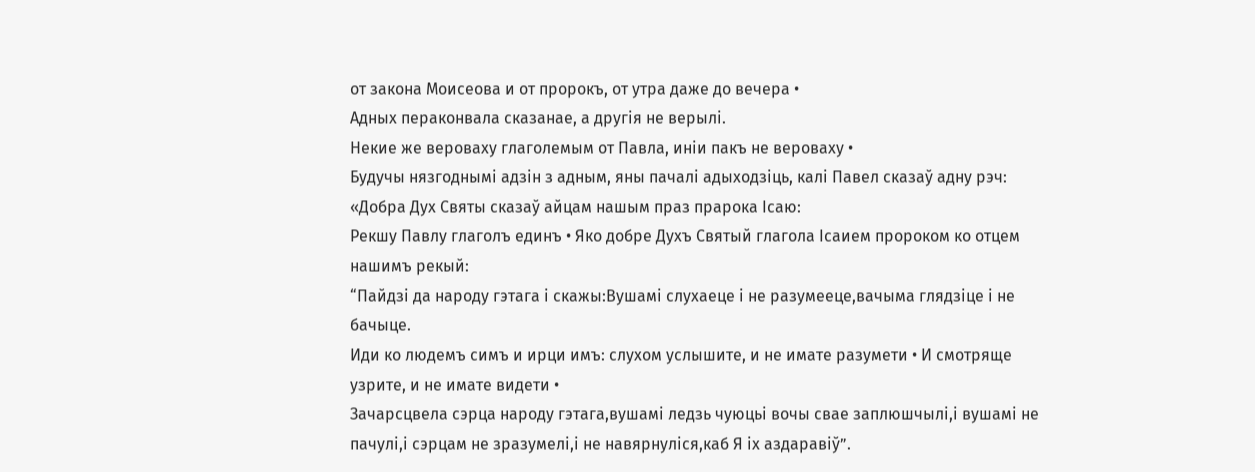от закона Моисеова и от пророкъ, от утра даже до вечера •
Адных пераконвала сказанае, а другія не верылі.
Некие же вероваху глаголемым от Павла, иніи пакъ не вероваху •
Будучы нязгоднымі адзін з адным, яны пачалі адыходзіць, калі Павел сказаў адну рэч: «Добра Дух Святы сказаў айцам нашым праз прарока Ісаю:
Рекшу Павлу глаголъ единъ • Яко добре Духъ Святый глагола Ісаием пророком ко отцем нашимъ рекый:
“Пайдзі да народу гэтага і скажы:Вушамі слухаеце і не разумееце,вачыма глядзіце і не бачыце.
Иди ко людемъ симъ и ирци имъ: слухом услышите, и не имате разумети • И смотряще узрите, и не имате видети •
Зачарсцвела сэрца народу гэтага,вушамі ледзь чуюцьі вочы свае заплюшчылі,і вушамі не пачулі,і сэрцам не зразумелі,і не навярнуліся,каб Я іх аздаравіў”.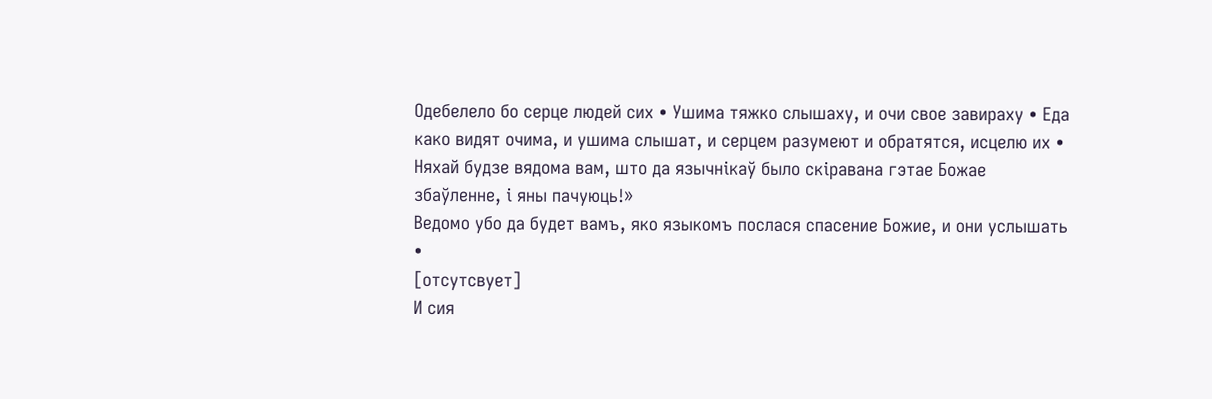Одебелело бо серце людей сих • Ушима тяжко слышаху, и очи свое завираху • Еда како видят очима, и ушима слышат, и серцем разумеют и обратятся, исцелю их •
Няхай будзе вядома вам, што да язычнікаў было скіравана гэтае Божае збаўленне, і яны пачуюць!»
Ведомо убо да будет вамъ, яко языкомъ послася спасение Божие, и они услышать •
[отсутсвует]
И сия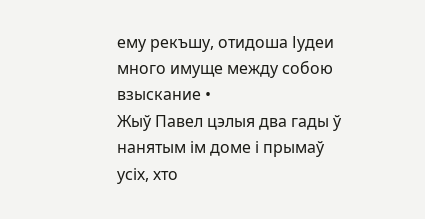ему рекъшу, отидоша Іудеи много имуще между собою взыскание •
Жыў Павел цэлыя два гады ў нанятым ім доме і прымаў усіх, хто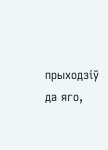прыходзіў да яго,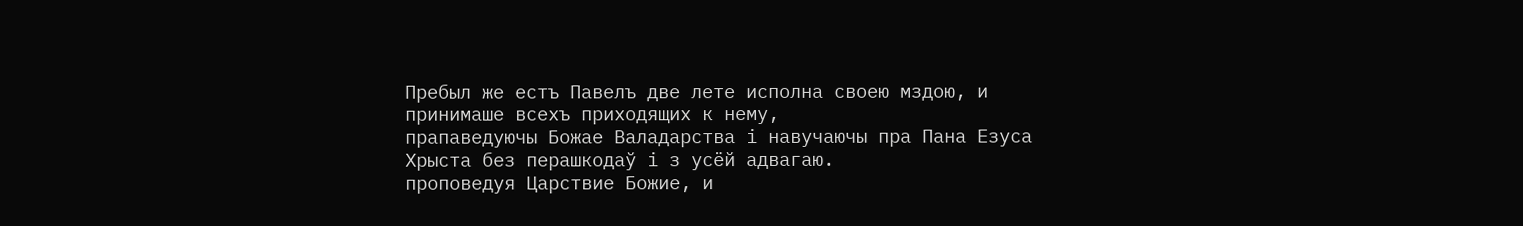Пребыл же естъ Павелъ две лете исполна своею мздою, и принимаше всехъ приходящих к нему,
прапаведуючы Божае Валадарства і навучаючы пра Пана Езуса Хрыста без перашкодаў і з усёй адвагаю.
проповедуя Царствие Божие, и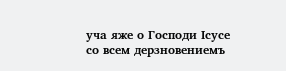уча яже о Господи Ісусе со всем дерзновениемъ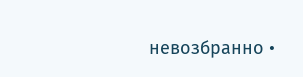невозбранно •